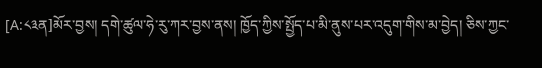[A:༨༣ན]མོར་བྱས། དགེ་ཚུལ་ཧེ་རུ་ཀར་བྱས་ནས། ཁྱོད་ཀྱིས་སྤྱོད་པ་མི་ནུས་པར་འདུག་གིས་མ་བྱེད། ཅིས་ཀྱང་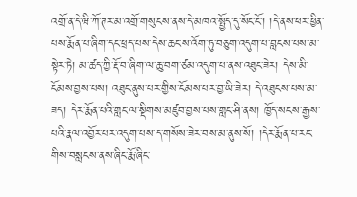འགྲོ་ན་དེ་ཝི་ཀོ་ཊར་མ་འགྲོ་གསུངས་ནས་དེ་མཁའ་སྤྱོད་དུ་སོང་ངོ་། །དེ་ནས་ཕར་ཕྱིན་པས་རྨོན་པ་ཞིག་དང་ཕྲད་པས་དེས་ཆང་ས་འོག་ཏུ་བཅུག་འདུག་པ་བླངས་པས་མ་སྟེར་ཏེ། མ་ཚད་ཀྱི་རྡོ་བ་ཞིག་ལ་ཆུ་བག་ཙམ་འདུག་པ་ནས་འཐུང་ཟེར། དེས་མི་ངོམས་བྱས་པས། འཐུང་ནུས་པར་གྱིས་ངོམས་པར་བྱ་ཡི་ཟེར། དེ་འཐུངས་པས་མ་ཟད། དེར་རྨོན་པའི་གླང་ལ་སྡིགས་མཛུབ་བྱས་པས་གླང་ཤི་ནས། ཁྱོད་སངས་རྒྱས་པའི་རྣལ་འབྱོར་པར་འདུག་པས་ད་གསོས་ཟེར་བས་མ་ནུས་སོ། །དེར་རྨོན་པ་རང་གིས་བསླངས་ནས་ཞིང་རྨོ་ཞིང་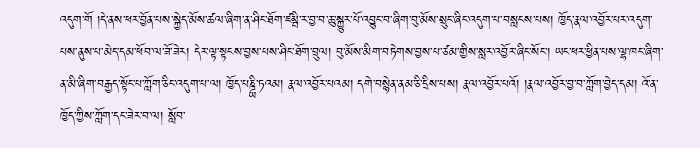འདུག་གོ །དེ་ནས་ཕར་བྱོན་པས་སྐྱེད་མོས་ཚལ་ཞིག་ན་ཤིང་ཐོག་ཛམྦི་ར་བྱ་བ་ཆུ་སྐྱུར་པོ་འབྱུང་བ་ཞིག་བུ་མོས་སྲུང་ཞིང་འདུག་པ་བསླངས་པས། ཁྱོད་རྣལ་འབྱོར་པར་འདུག་པས་ནུས་པ་མེད་དམ་ཕོབ་ལ་ཟོ་ཟེར། དེར་ལྟ་སྟངས་བྱས་པས་ཤིང་ཐོག་བྲུལ། བུ་མོས་མིག་བཏེགས་བྱས་པ་ཙམ་གྱིས་སླར་འབྱོར་ཞིང་སོང་། ཡང་ཕར་ཕྱིན་པས་ལྷ་ཁང་ཞིག་ན་མི་ཞིག་བརྒྱད་སྟོང་པ་ཀློག་ཅིང་འདུག་པ་ལ། ཁྱོད་པཎྜྻི་ཏའམ། རྣལ་འབྱོར་པའམ། དགེ་བསྙེན་ནམ་ཅི་དྲིས་པས། རྣལ་འབྱོར་པའོ། །རྣལ་འབྱོར་བྱ་བ་ཀློག་བྱེད་དམ། འོ་ན་ཁྱོད་ཀྱིས་ཀློག་དང་ཟེར་བ་ལ། སློབ་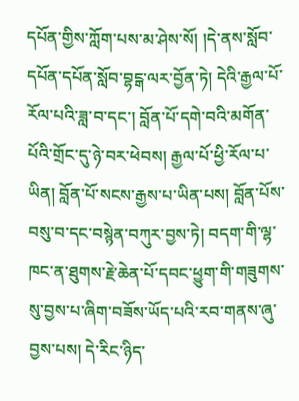དཔོན་གྱིས་ཀློག་པས་མ་ཤེས་སོ། །དེ་ནས་སློབ་དཔོན་དཔོན་སློབ་བྷངྒ་ལར་བྱོན་ཏེ། དེའི་རྒྱལ་པོ་རོལ་པའི་ཟླ་བ་དང་། བློན་པོ་དགེ་བའི་མགོན་པོའི་གྲོང་དུ་ཉེ་བར་ཕེབས། རྒྱལ་པོ་ཕྱི་རོལ་པ་ཡིན། བློན་པོ་སངས་རྒྱས་པ་ཡིན་པས། བློན་པོས་བསུ་བ་དང་བསྙེན་བཀུར་བྱས་ཏེ། བདག་གི་ལྷ་ཁང་ན་ཐུགས་རྗེ་ཆེན་པོ་དབང་ཕྱུག་གི་གཟུགས་སུ་བྱས་པ་ཞིག་བཟོས་ཡོད་པའི་རབ་གནས་ཞུ་བྱས་པས། དེ་རིང་ཉིད་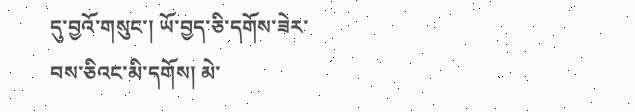དུ་བྱའོ་གསུང་། ཡོ་བྱད་ཅི་དགོས་ཟེར་བས་ཅིའང་མི་དགོས། མེ་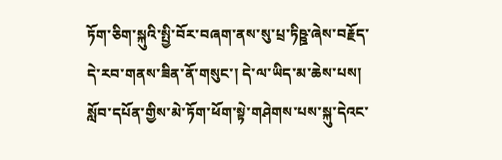ཏོག་ཅིག་སྐུའི་སྤྱི་བོར་བཞག་ནས་སུ་པྲ་ཏིཥྛ་ཞེས་བརྗོད་དེ་རབ་གནས་ཟིན་ནོ་གསུང་། དེ་ལ་ཡིད་མ་ཆེས་པས། སློབ་དཔོན་གྱིས་མེ་ཏོག་ཕོག་སྟེ་གཤེགས་པས་སྐུ་དེའང་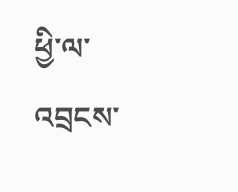ཕྱི་ལ་འབྲངས་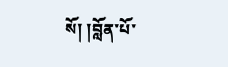སོ། །བློན་པོ་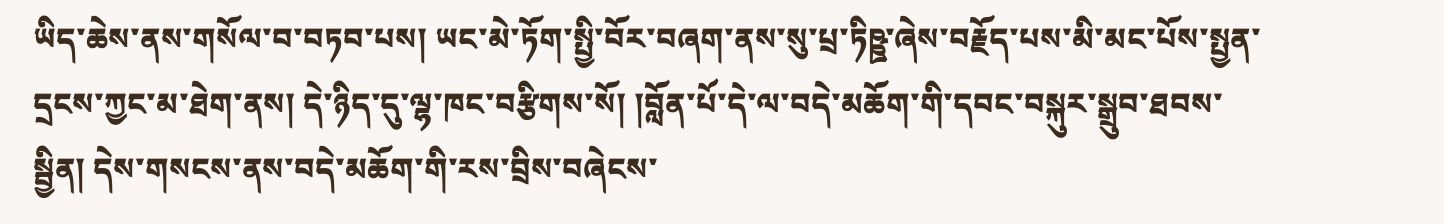ཡིད་ཆེས་ནས་གསོལ་བ་བཏབ་པས། ཡང་མེ་ཏོག་སྤྱི་བོར་བཞག་ནས་སུ་པྲ་ཏིཥྛ་ཞེས་བརྗོད་པས་མི་མང་པོས་སྤྱན་དྲངས་ཀྱང་མ་ཐེག་ནས། དེ་ཉིད་དུ་ལྷ་ཁང་བརྩིགས་སོ། །བློན་པོ་དེ་ལ་བདེ་མཆོག་གི་དབང་བསྐུར་སྒྲུབ་ཐབས་སྦྱིན། དེས་གསངས་ནས་བདེ་མཆོག་གི་རས་བྲིས་བཞེངས་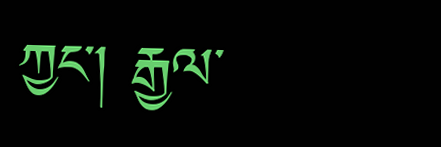ཀྱང་། རྒྱལ་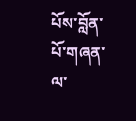པོས་བློན་པོ་གཞན་ལ་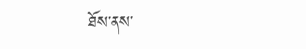ཐོས་ནས་